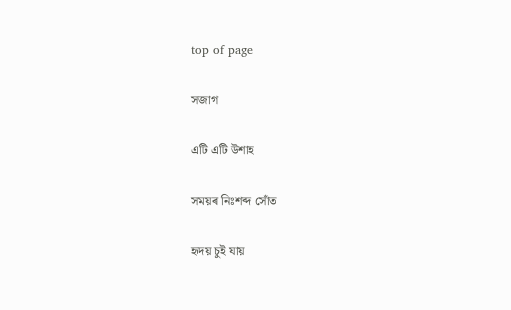top of page

সজাগ

এটি এটি উশাহ

সময়ৰ নিঃশব্দ সোঁত

হৃদয় চুই যায়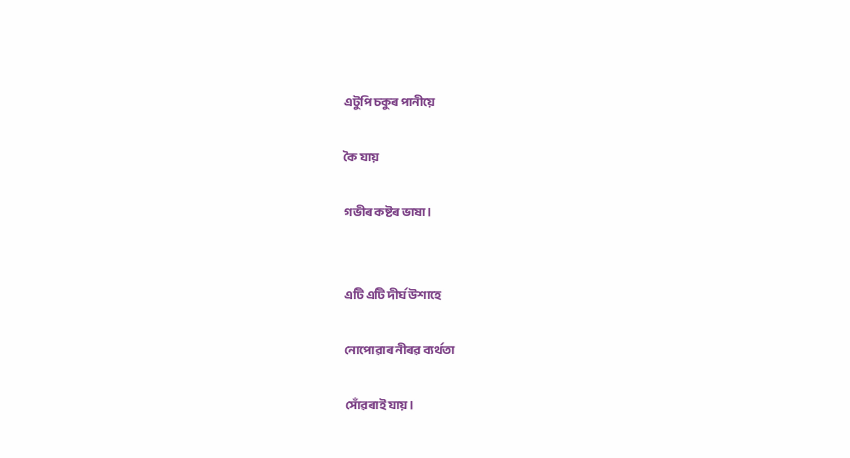এটুপি চকুৰ পানীয়ে

কৈ যায়

গভীৰ কষ্টৰ ভাষা।


এটি এটি দীৰ্ঘ উশাহে

নোপোৱাৰ নীৰৱ ব্যৰ্থতা

সোঁৱৰাই যায়।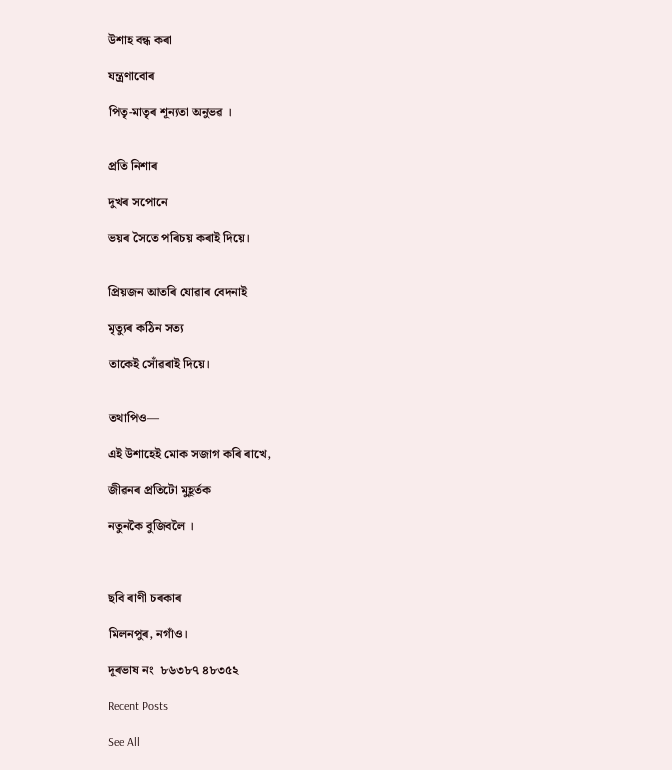উশাহ বন্ধ কৰা

যন্ত্ৰণাবোৰ

পিতৃ-মাতৃৰ শূন্যতা অনুভৱ ।


প্ৰতি নিশাৰ

দুখৰ সপোনে

ভয়ৰ সৈতে পৰিচয় কৰাই দিয়ে।


প্ৰিয়জন আতৰি যোৱাৰ বেদনাই

মৃত্যুৰ কঠিন সত্য

তাকেই সোঁৱৰাই দিয়ে।


তথাপিও—

এই উশাহেই মোক সজাগ কৰি ৰাখে,

জীৱনৰ প্ৰতিটো মুহূৰ্তক

নতুনকৈ বুজিবলৈ ।



ছবি ৰাণী চৰকাৰ

মিলনপুৰ, নগাঁও।

দূৰভাষ নং  ৮৬৩৮৭ ৪৮৩৫২

Recent Posts

See All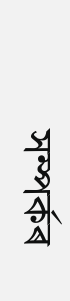সম্পৰ্কৰ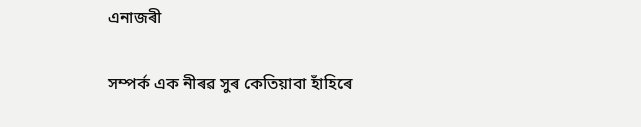এনাজৰী

সম্পৰ্ক এক নীৰৱ সুৰ কেতিয়াবা হাঁহিৰে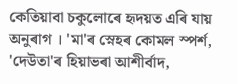কেতিয়াবা চকুলোৰে হৃদয়ত এৰি যায় অনুৰাগ । 'মা'ৰ স্নেহৰ কোমল স্পৰ্শ, 'দেউতা'ৰ হিয়াভৰা আশীৰ্বাদ,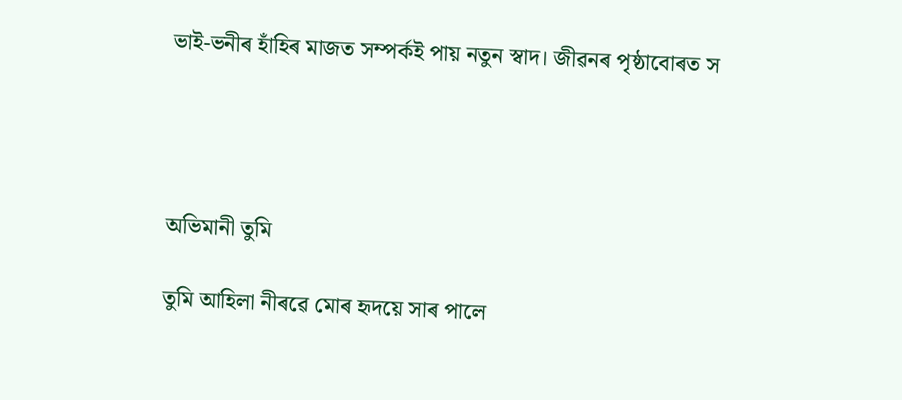ভাই-ভনীৰ হাঁহিৰ মাজত সম্পৰ্কই পায় নতুন স্বাদ। জীৱনৰ পৃষ্ঠাবোৰত স




অভিমানী তুমি

তুমি আহিলা নীৰৱে মোৰ হৃদয়ে সাৰ পালে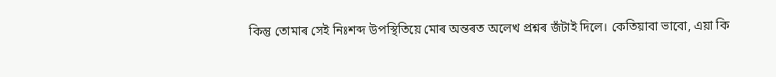কিন্তু তোমাৰ সেই নিঃশব্দ উপস্থিতিয়ে মোৰ অন্তৰত অলেখ প্ৰশ্নৰ জঁটাই দিলে। কেতিয়াবা ভাবো, এয়া কি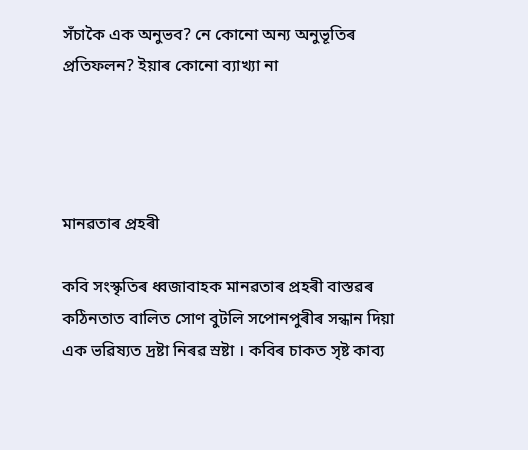সঁচাকৈ এক অনুভব? নে কোনো অন্য অনুভূতিৰ প্ৰতিফলন? ইয়াৰ কোনো ব্যাখ্যা না




মানৱতাৰ প্ৰহৰী

কবি সংস্কৃতিৰ ধ্বজাবাহক মানৱতাৰ প্ৰহৰী বাস্তৱৰ কঠিনতাত বালিত সোণ বুটলি সপোনপুৰীৰ সন্ধান দিয়া এক ভৱিষ্যত দ্রষ্টা নিৰৱ স্ৰষ্টা । কবিৰ চাকত সৃষ্ট কাব্য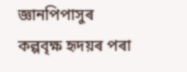জ্ঞানপিপাসুৰ কল্পবৃক্ষ হৃদয়ৰ পৰা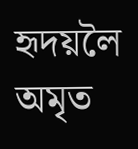হৃদয়লৈ অমৃত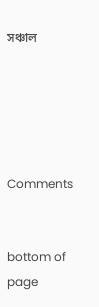সঞ্চাল





Comments


bottom of page